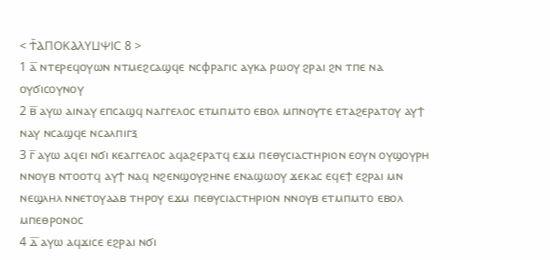< Ϯ⳰ⲀⲠⲞⲔⲀⲖⲨⳘⲮⲒⲤ 8 >
1 ⲁ̅ ⲛⲧⲉⲣⲉϥⲟⲩⲱⲛ ⲛⲧⲙⲉϩⲥⲁϣϥⲉ ⲛⲥⲫⲣⲁⲅⲓⲥ ⲁⲩⲕⲁ ⲣⲱⲟⲩ ϩⲣⲁⲓ ϩⲛ ⲧⲡⲉ ⲛⲁ ⲟⲩϭⲓⲥⲟⲩⲛⲟⲩ
2 ⲃ̅ ⲁⲩⲱ ⲁⲓⲛⲁⲩ ⲉⲡⲥⲁϣϥ ⲛⲁⲅⲅⲉⲗⲟⲥ ⲉⲧⲙⲡⲙⲧⲟ ⲉⲃⲟⲗ ⲙⲡⲛⲟⲩⲧⲉ ⲉⲧⲁϩⲉⲣⲁⲧⲟⲩ ⲁⲩϯ ⲛⲁⲩ ⲛⲥⲁϣϥⲉ ⲛⲥⲁⲗⲡⲓⲅⲝ
3 ⲅ̅ ⲁⲩⲱ ⲁϥⲉⲓ ⲛϭⲓ ⲕⲉⲁⲅⲅⲉⲗⲟⲥ ⲁϥⲁϩⲉⲣⲁⲧϥ ⲉϫⲙ ⲡⲉⲑⲩⲥⲓⲁⲥⲧⲏⲣⲓⲟⲛ ⲉⲟⲩⲛ ⲟⲩϣⲟⲩⲣⲏ ⲛⲛⲟⲩⲃ ⲛⲧⲟⲟⲧϥ ⲁⲩϯ ⲛⲁϥ ⲛϩⲉⲛϣⲟⲩϩⲏⲛⲉ ⲉⲛⲁϣⲱⲟⲩ ϫⲉⲕⲁⲥ ⲉϥⲉϯ ⲉϩⲣⲁⲓ ⲙⲛ ⲛⲉϣⲗⲏⲗ ⲛⲛⲉⲧⲟⲩⲁⲁⲃ ⲧⲏⲣⲟⲩ ⲉϫⲙ ⲡⲉⲑⲩⲥⲓⲁⲥⲧⲏⲣⲓⲟⲛ ⲛⲛⲟⲩⲃ ⲉⲧⲙⲡⲙⲧⲟ ⲉⲃⲟⲗ ⲙⲡⲉⲑⲣⲟⲛⲟⲥ
4 ⲇ̅ ⲁⲩⲱ ⲁϥϫⲓⲥⲉ ⲉϩⲣⲁⲓ ⲛϭⲓ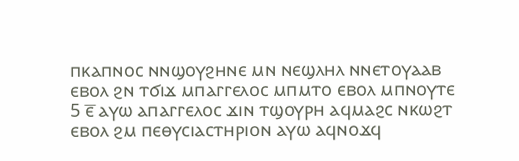ⲡⲕⲁⲡⲛⲟⲥ ⲛⲛϣⲟⲩϩⲏⲛⲉ ⲙⲛ ⲛⲉϣⲗⲏⲗ ⲛⲛⲉⲧⲟⲩⲁⲁⲃ ⲉⲃⲟⲗ ϩⲛ ⲧϭⲓϫ ⲙⲡⲁⲅⲅⲉⲗⲟⲥ ⲙⲡⲙⲧⲟ ⲉⲃⲟⲗ ⲙⲡⲛⲟⲩⲧⲉ
5 ⲉ̅ ⲁⲩⲱ ⲁⲡⲁⲅⲅⲉⲗⲟⲥ ϫⲓⲛ ⲧϣⲟⲩⲣⲏ ⲁϥⲙⲁϩⲥ ⲛⲕⲱϩⲧ ⲉⲃⲟⲗ ϩⲙ ⲡⲉⲑⲩⲥⲓⲁⲥⲧⲏⲣⲓⲟⲛ ⲁⲩⲱ ⲁϥⲛⲟϫϥ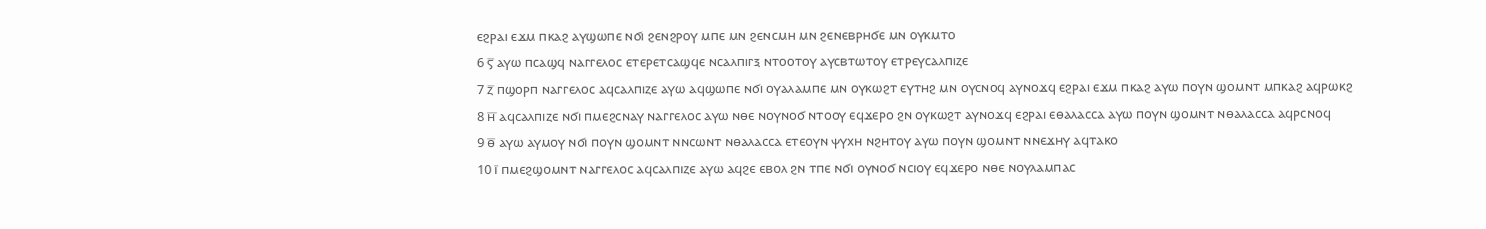ⲉϩⲣⲁⲓ ⲉϫⲙ ⲡⲕⲁϩ ⲁⲩϣⲱⲡⲉ ⲛϭⲓ ϩⲉⲛϩⲣⲟⲩ ⲙⲡⲉ ⲙⲛ ϩⲉⲛⲥⲙⲏ ⲙⲛ ϩⲉⲛⲉⲃⲣⲏϭⲉ ⲙⲛ ⲟⲩⲕⲙⲧⲟ
6 ⲋ̅ ⲁⲩⲱ ⲡⲥⲁϣϥ ⲛⲁⲅⲅⲉⲗⲟⲥ ⲉⲧⲉⲣⲉⲧⲥⲁϣϥⲉ ⲛⲥⲁⲗⲡⲓⲅⲝ ⲛⲧⲟⲟⲧⲟⲩ ⲁⲩⲥⲃⲧⲱⲧⲟⲩ ⲉⲧⲣⲉⲩⲥⲁⲗⲡⲓⲍⲉ
7 ⲍ̅ ⲡϣⲟⲣⲡ ⲛⲁⲅⲅⲉⲗⲟⲥ ⲁϥⲥⲁⲗⲡⲓⲍⲉ ⲁⲩⲱ ⲁϥϣⲱⲡⲉ ⲛϭⲓ ⲟⲩⲁⲗⲁⲙⲡⲉ ⲙⲛ ⲟⲩⲕⲱϩⲧ ⲉⲩⲧⲏϩ ⲙⲛ ⲟⲩⲥⲛⲟϥ ⲁⲩⲛⲟϫϥ ⲉϩⲣⲁⲓ ⲉϫⲙ ⲡⲕⲁϩ ⲁⲩⲱ ⲡⲟⲩⲛ ϣⲟⲙⲛⲧ ⲙⲡⲕⲁϩ ⲁϥⲣⲱⲕϩ
8 ⲏ̅ ⲁϥⲥⲁⲗⲡⲓⲍⲉ ⲛϭⲓ ⲡⲙⲉϩⲥⲛⲁⲩ ⲛⲁⲅⲅⲉⲗⲟⲥ ⲁⲩⲱ ⲛⲑⲉ ⲛⲟⲩⲛⲟϭ ⲛⲧⲟⲟⲩ ⲉϥϫⲉⲣⲟ ϩⲛ ⲟⲩⲕⲱϩⲧ ⲁⲩⲛⲟϫϥ ⲉϩⲣⲁⲓ ⲉⲑⲁⲗⲁⲥⲥⲁ ⲁⲩⲱ ⲡⲟⲩⲛ ϣⲟⲙⲛⲧ ⲛⲑⲁⲗⲁⲥⲥⲁ ⲁϥⲣⲥⲛⲟϥ
9 ⲑ̅ ⲁⲩⲱ ⲁⲩⲙⲟⲩ ⲛϭⲓ ⲡⲟⲩⲛ ϣⲟⲙⲛⲧ ⲛⲛⲥⲱⲛⲧ ⲛⲑⲁⲗⲁⲥⲥⲁ ⲉⲧⲉⲟⲩⲛ ⲯⲩⲭⲏ ⲛϩⲏⲧⲟⲩ ⲁⲩⲱ ⲡⲟⲩⲛ ϣⲟⲙⲛⲧ ⲛⲛⲉϫⲏⲩ ⲁϥⲧⲁⲕⲟ
10 ⲓ̅ ⲡⲙⲉϩϣⲟⲙⲛⲧ ⲛⲁⲅⲅⲉⲗⲟⲥ ⲁϥⲥⲁⲗⲡⲓⲍⲉ ⲁⲩⲱ ⲁϥϩⲉ ⲉⲃⲟⲗ ϩⲛ ⲧⲡⲉ ⲛϭⲓ ⲟⲩⲛⲟϭ ⲛⲥⲓⲟⲩ ⲉϥϫⲉⲣⲟ ⲛⲑⲉ ⲛⲟⲩⲗⲁⲙⲡⲁⲥ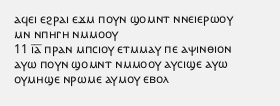ⲁϥⲉⲓ ⲉϩⲣⲁⲓ ⲉϫⲙ ⲡⲟⲩⲛ ϣⲟⲙⲛⲧ ⲛⲛⲉⲓⲉⲣⲱⲟⲩ ⲙⲛ ⲛⲡⲏⲅⲏ ⲛⲙⲙⲟⲟⲩ
11 ⲓ̅ⲁ̅ ⲡⲣⲁⲛ ⲙⲡⲥⲓⲟⲩ ⲉⲧⲙⲙⲁⲩ ⲡⲉ ⲁⲯⲓⲛⲑⲓⲟⲛ ⲁⲩⲱ ⲡⲟⲩⲛ ϣⲟⲙⲛⲧ ⲛⲙⲙⲟⲟⲩ ⲁⲩⲥⲓϣⲉ ⲁⲩⲱ ⲟⲩⲙⲏϣⲉ ⲛⲣⲱⲙⲉ ⲁⲩⲙⲟⲩ ⲉⲃⲟⲗ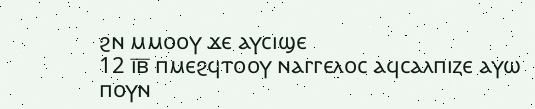ϩⲛ ⲙⲙⲟⲟⲩ ϫⲉ ⲁⲩⲥⲓϣⲉ
12 ⲓ̅ⲃ̅ ⲡⲙⲉϩϥⲧⲟⲟⲩ ⲛⲁⲅⲅⲉⲗⲟⲥ ⲁϥⲥⲁⲗⲡⲓⲍⲉ ⲁⲩⲱ ⲡⲟⲩⲛ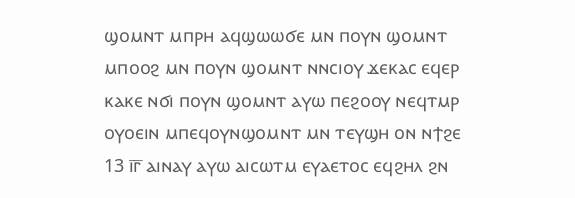ϣⲟⲙⲛⲧ ⲙⲡⲣⲏ ⲁϥϣⲱⲱϭⲉ ⲙⲛ ⲡⲟⲩⲛ ϣⲟⲙⲛⲧ ⲙⲡⲟⲟϩ ⲙⲛ ⲡⲟⲩⲛ ϣⲟⲙⲛⲧ ⲛⲛⲥⲓⲟⲩ ϫⲉⲕⲁⲥ ⲉϥⲉⲣ ⲕⲁⲕⲉ ⲛϭⲓ ⲡⲟⲩⲛ ϣⲟⲙⲛⲧ ⲁⲩⲱ ⲡⲉϩⲟⲟⲩ ⲛⲉϥⲧⲙⲣ ⲟⲩⲟⲉⲓⲛ ⲙⲡⲉϥⲟⲩⲛϣⲟⲙⲛⲧ ⲙⲛ ⲧⲉⲩϣⲏ ⲟⲛ ⲛϯϩⲉ
13 ⲓ̅ⲅ̅ ⲁⲓⲛⲁⲩ ⲁⲩⲱ ⲁⲓⲥⲱⲧⲙ ⲉⲩⲁⲉⲧⲟⲥ ⲉϥϩⲏⲗ ϩⲛ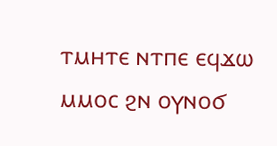ⲧⲙⲏⲧⲉ ⲛⲧⲡⲉ ⲉϥϫⲱ ⲙⲙⲟⲥ ϩⲛ ⲟⲩⲛⲟϭ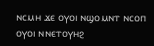ⲛⲥⲙⲏ ϫⲉ ⲟⲩⲟⲓ ⲛϣⲟⲙⲛⲧ ⲛⲥⲟⲡ ⲟⲩⲟⲓ ⲛⲛⲉⲧⲟⲩⲏϩ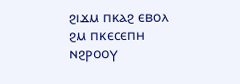ϩⲓϫⲙ ⲡⲕⲁϩ ⲉⲃⲟⲗ ϩⲙ ⲡⲕⲉⲥⲉⲡⲏ ⲛϩⲣⲟⲟⲩ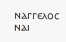ⲛⲁⲅⲅⲉⲗⲟⲥ ⲛⲁⲓ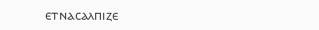ⲉⲧⲛⲁⲥⲁⲗⲡⲓⲍⲉ